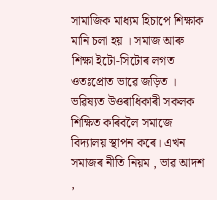সামাজিক মাধ্যম হিচাপে শিক্ষাক মানি চলা হয় । সমাজ আৰু শিক্ষা ইটো-সিটোৰ লগত ওতঃপ্ৰোত ভাৱে জড়িত । ভৱিষ্যত উওৰাধিকাৰী সকলক শিক্ষিত কৰিবলৈ সমাজে বিদ্যালয় স্থাপন কৰে। এখন সমাজৰ নীতি নিয়ম , ভাৱ আদশ ,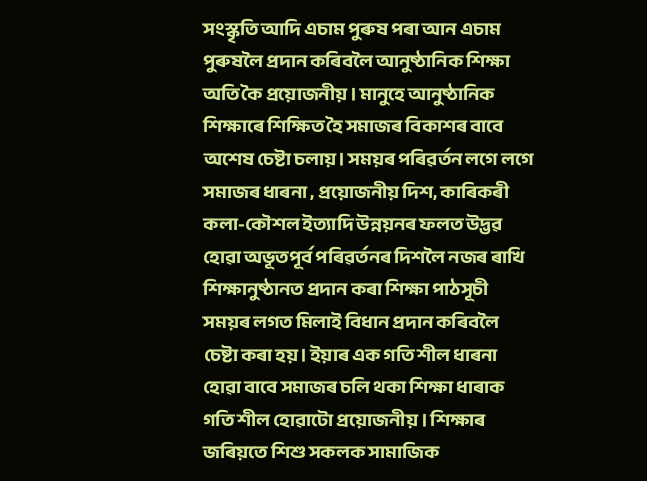সংস্কৃতি আদি এচাম পুৰুষ পৰা আন এচাম পুৰুষলৈ প্ৰদান কৰিবলৈ আনুষ্ঠানিক শিক্ষা অতি কৈ প্ৰয়োজনীয় । মানুহে আনুষ্ঠানিক শিক্ষাৰে শিক্ষিত হৈ সমাজৰ বিকাশৰ বাবে অশেষ চেষ্টা চলায়। সময়ৰ পৰিৱৰ্তন লগে লগে সমাজৰ ধাৰনা , প্ৰয়োজনীয় দিশ, কাৰিকৰী কলা-কৌশল ইত্যাদি উন্নয়নৰ ফলত উদ্ভৱ হোৱা অভূতপূৰ্ব পৰিৱৰ্তনৰ দিশলৈ নজৰ ৰাখি শিক্ষানুষ্ঠানত প্ৰদান কৰা শিক্ষা পাঠসূচী সময়ৰ লগত মিলাই বিধান প্ৰদান কৰিবলৈ চেষ্টা কৰা হয়। ইয়াৰ এক গতি শীল ধাৰনা হোৱা বাবে সমাজৰ চলি থকা শিক্ষা ধাৰাক গতি শীল হোৱাটো প্ৰয়োজনীয় । শিক্ষাৰ জৰিয়তে শিশু সকলক সামাজিক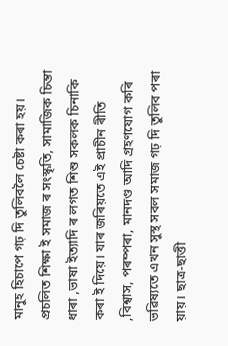মানুহ হিচাপে গঢ় দি তুলিবলৈ চেষ্টা কৰা হয়। প্ৰচলিত শিক্ষা ই সমাজ ৰ সংস্কৃতি, সামাজিক চিন্তা ধাৰা ,ভাষা ইত্যাদি ৰ লগত শিশু সকলক চিনাকি কৰা ই দিয়ে। যাৰ জৰিয়তে এই প্ৰাচীন ৰীতি ,বিশ্বাস, পৰম্পৰা, মানদণ্ড আদি গ্ৰহণযোগ কৰি ভৱিষ্যতে এখন সুস্থ সবল সমাজ গঢ় দি তুলিব পৰা য়ায়। ছাত্র-ছাত্তী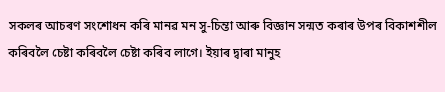সকলৰ আচৰণ সংশোধন কৰি মানৱ মন সু-চিন্তা আৰু বিজ্ঞান সন্মত কৰাৰ উপৰ বিকাশশীল কৰিবলৈ চেষ্টা কৰিবলৈ চেষ্টা কৰিব লাগে। ইয়াৰ দ্বাৰা মানুহ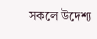সকলে উদেশ্য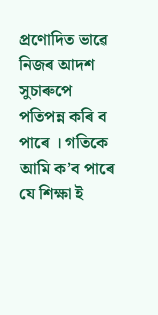প্ৰণোদিত ভাৱে নিজৰ আদশ সুচাৰুপে পতিপন্ন কৰি ব পাৰে । গতিকে আমি ক’ব পাৰে যে শিক্ষা ই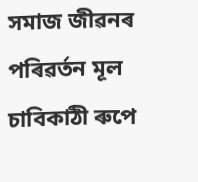সমাজ জীৱনৰ পৰিৱৰ্তন মূল চাবিকাঠী ৰুপে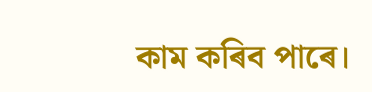কাম কৰিব পাৰে।